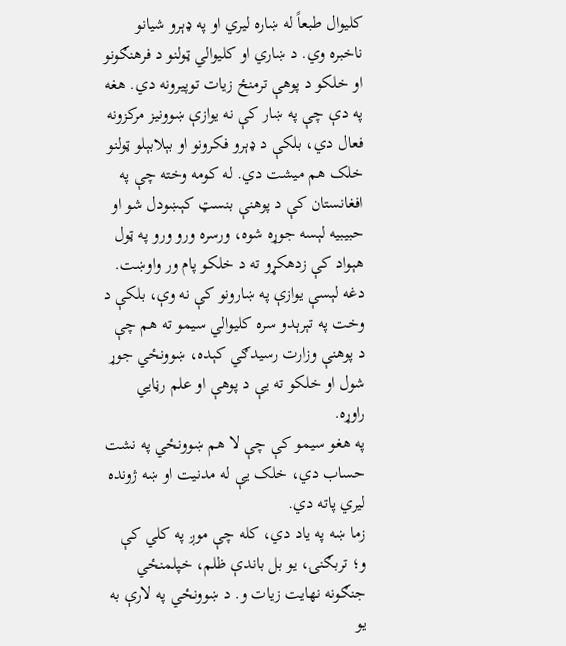کلیوال طبعاً له ښاره ليري او په ډېرو شیانو ناخبره وي. د ښاري او کلیوالي ټولنو د فرهنګونو او خلکو د پوهې ترمنځ زیات توپیرونه دي. هغه په دې چې په ښار کې نه یوازې ښوونیز مرکزونه فعال دي، بلکې د ډېرو فکرونو او بېلابېلو ټولنو خلک هم میشت دي. له کومه وخته چې په افغانستان کې د پوهنې بنسټ کېښودل شو او حبیبیه لېسه جوړه شوه، ورسره ورو ورو په ټول هېواد کې زدهکړو ته د خلکو پام ور واوښت.
دغه لېسې یوازې په ښارونو کې نه وې، بلکې د وخت په تېرېدو سره کلیوالي سیمو ته هم چې د پوهنې وزارت رسیدګي کېده، ښوونځي جوړ شول او خلکو ته یې د پوهې او علم رڼایي راوړه.
په هغو سیمو کې چې لا هم ښوونځي په نشت حساب دي، خلک یې له مدنیت او ښه ژونده لیري پاته دي.
زما ښه په یاد دي، کله چې موږ په کلي کې و؛ تربګنۍ، یو بل باندې ظلم، خپلمنځي جنګونه نهایت زیات و. د ښوونځي په لارې به یو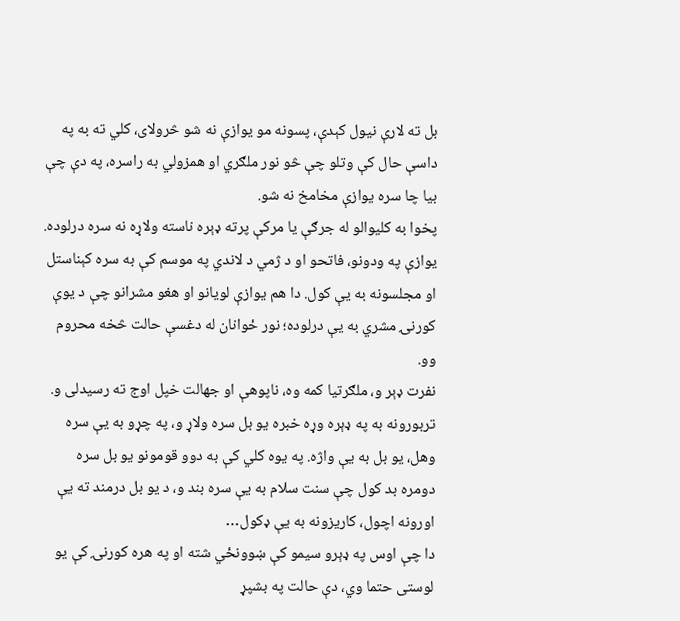بل ته لارې نیول کېدې، پسونه مو یوازې نه شو څرولای، کلي ته به په داسې حال کې وتلو چې څو نور ملګري او همزولي به راسره، په دې چې بیا چا سره یوازې مخامخ نه شو.
پخوا به کلیوالو له جرګې یا مرکې پرته ډېره ناسته ولاړه نه سره درلوده. یوازې په ودونو، فاتحو او د ژمي د لاندي په موسم کې به سره کېناستل او مجلسونه به یې کول. دا هم یوازې لویانو او هغو مشرانو چې د یوې کورنۍ مشري به یې درلوده؛ نور ځوانان له دغسې حالت څخه محروم وو.
نفرت ډېر و، ملګرتیا کمه وه، ناپوهې او جهالت خپل اوج ته رسیدلی و. تربورونه به په ډېره وړه خبره یو بل سره ولاړ و، په چړو به یې سره وهل، یو بل به یې واژه. په یوه کلي کې به دوو قومونو یو بل سره دومره بد کول چې سنت سلام به یې سره بند و، د یو بل درمند ته یې اورونه اچول، کاریزونه به یې ډکول…
دا چې اوس په ډېرو سیمو کې ښوونځي شته او په هره کورنۍ کې یو لوستی حتما وي، دې حالت په بشپړ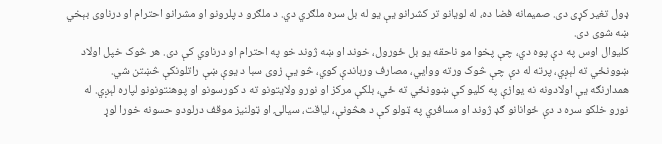ډول تغیر کړی دی. صمیمانه فضا ده، له لویانو تر کشرانو یې یو له بل سره ملګري دي. د ملګرو د پلرونو او مشرانو احترام او درناوی بېخي ښه شوی دی.
کلیوال اوس په دې پوه دي، چې پخوا مو ناحقه یو بل ځورول، خوند او ښه ژوند خو په احترام او درناوي کې دی. هر څوک خپل اولاد ښوونځي ته لېږي، پرته له دې چې څوک ورته ووایي، مصارف ورباندې کوي، څو یې زوی سبا د یوې ښې راتلونکې څښتن شي.
همدارنګه یې اولادونه نه یوازې په کلیو کې ښوونځي ته ځي، بلکې مرکز او نورو ولایتونو ته د کورسونو او پوهنتونونو لپاره لېږي. له نورو خلکو سره د دې ځوانانو ګډ ژوند او مسافري په ټولو کې د هڅونې، لیاقت، سیالۍ او ټولنیز موقف درلودو حسونه خورا لوړ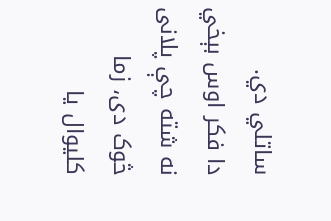ساتلي دي.
دا فکر اوس بېخي نه شته چې پلانی څوک دی، زما کلیوال یا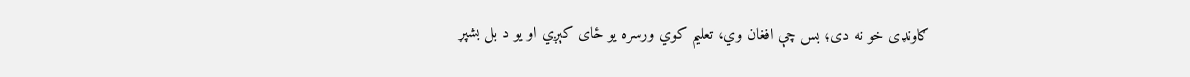ګاونډی خو نه دی؛ بس چې افغان وي، تعلیم کوي ورسره یو ځای کېږي او یو د بل بشپړ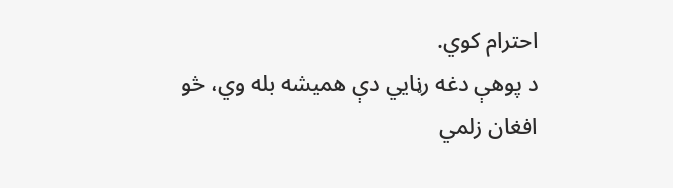احترام کوي.
د پوهې دغه رڼایي دې همیشه بله وي، څو افغان زلمي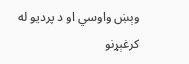وېښ واوسي او د پردیو له کرغېړنو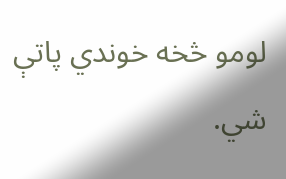لومو څخه خوندي پاتې شي.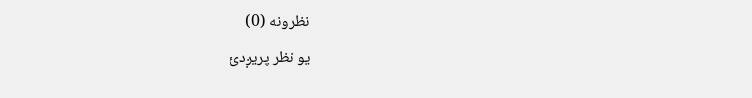نظرونه (0)
یو نظر پریږدئ